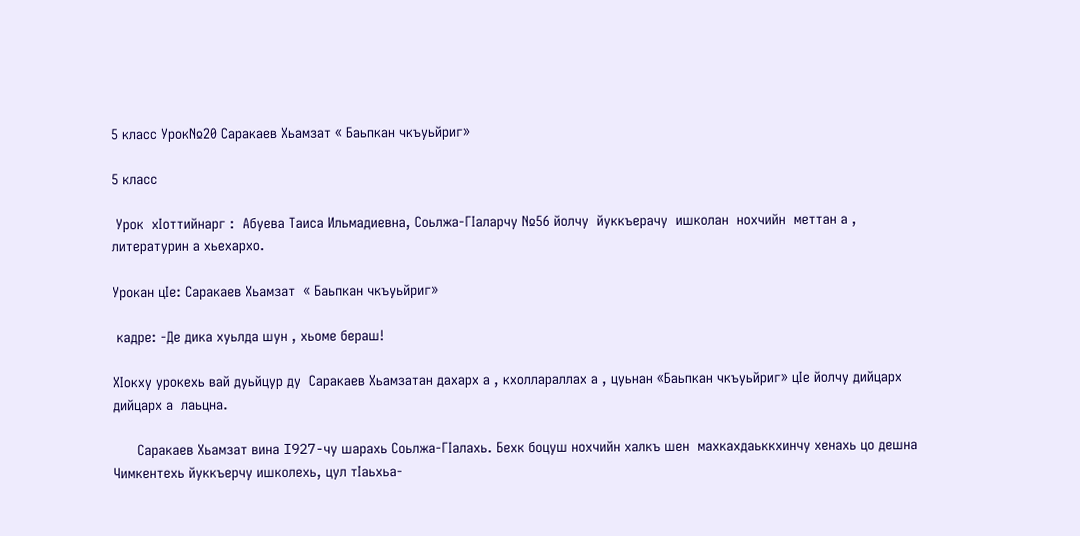5 класс Урок№20 Саракаев Хьамзат « Баьпкан чкъуьйриг»

5 класс

 Урок  хIоттийнарг :  Абуева Таиса Ильмадиевна, Соьлжа-ГIаларчу №56 йолчу  йуккъерачу  ишколан  нохчийн  меттан а ,  литературин а хьехархо.

Урокан цIе: Саракаев Хьамзат  « Баьпкан чкъуьйриг»

 кадре: -Де дика хуьлда шун , хьоме бераш!

ХIокху урокехь вай дуьйцур ду  Саракаев Хьамзатан дахарх а , кхоллараллах а , цуьнан «Баьпкан чкъуьйриг» цIе йолчу дийцарх  дийцарх а  лаьцна.

      Саракаев Хьамзат вина I927-чу шарахь Соьлжа-ГIалахь. Бехк боцуш нохчийн халкъ шен  махкахдаьккхинчу хенахь цо дешна Чимкентехь йуккъерчу ишколехь, цул тIаьхьа-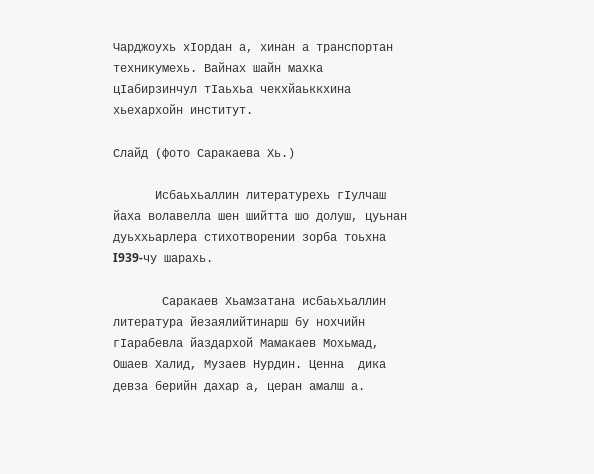Чарджоухь хIордан а, хинан а транспортан техникумехь. Вайнах шайн махка цIабирзинчул тIаьхьа чекхйаьккхина хьехархойн институт.

Слайд (фото Саракаева Хь.)

      Исбаьхьаллин литературехь гIулчаш йаха волавелла шен шийтта шо долуш, цуьнан дуьххьарлера стихотворении зорба тоьхна I939-чу шарахь.

       Саракаев Хьамзатана исбаьхьаллин литература йезаялийтинарш бу нохчийн гIарабевла йаздархой Мамакаев Мохьмад, Ошаев Халид, Музаев Нурдин. Ценна  дика девза берийн дахар а, церан амалш а.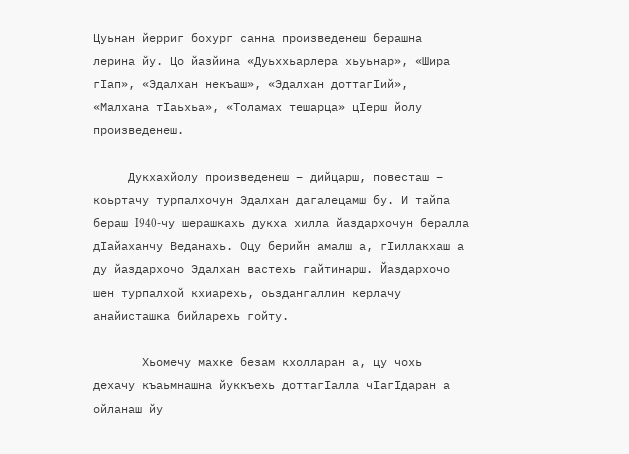Цуьнан йерриг бохург санна произведенеш берашна лерина йу. Цо йазйина «Дуьххьарлера хьуьнар», «Шира гIап», «Эдалхан некъаш», «Эдалхан доттагIий», «Малхана тIаьхьа», «Толамах тешарца» цIерш йолу произведенеш.

     Дукхахйолу произведенеш – дийцарш, повесташ – коьртачу турпалхочун Эдалхан дагалецамш бу. И тайпа бераш I940-чу шерашкахь дукха хилла йаздархочун бералла дIайаханчу Веданахь. Оцу берийн амалш а, гIиллакхаш а ду йаздархочо Эдалхан вастехь гайтинарш. Йаздархочо шен турпалхой кхиарехь, оьздангаллин керлачу анайисташка бийларехь гойту.

       Хьомечу махке безам кхолларан а, цу чохь дехачу къаьмнашна йуккъехь доттагIалла чIагIдаран а ойланаш йу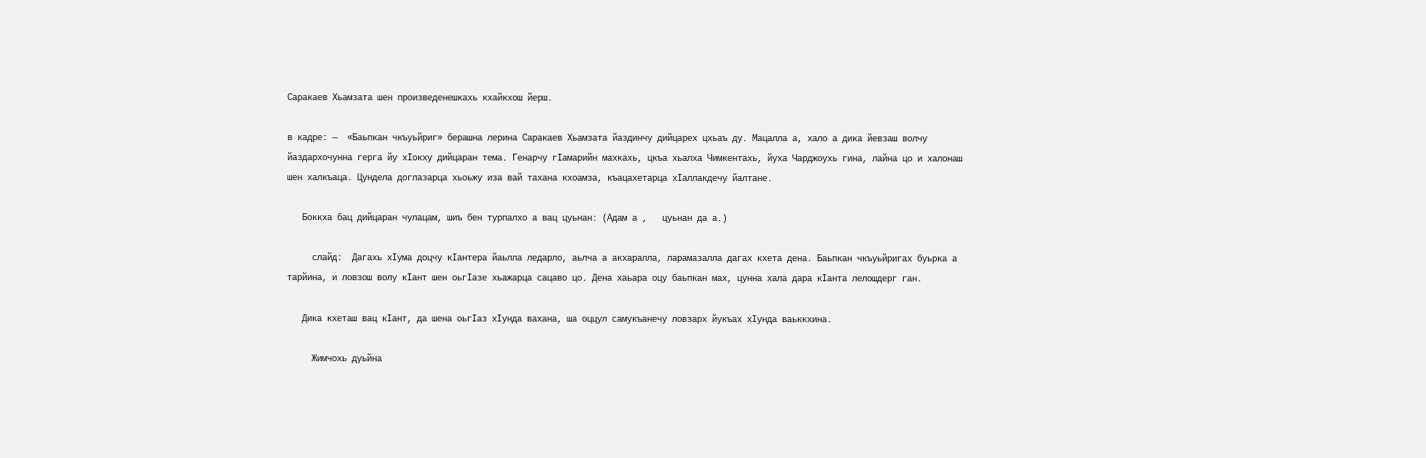Саракаев Хьамзата шен произведенешкахь кхайкхош йерш.

в кадре: —  «Баьпкан чкъуьйриг» берашна лерина Саракаев Хьамзата йаздинчу дийцарех цхьаъ ду. Мацалла а, хало а дика йевзаш волчу йаздархочунна герга йу хIокху дийцаран тема. Генарчу гIамарийн махкахь, цкъа хьалха Чимкентахь, йуха Чарджоухь гина, лайна цо и халонаш шен халкъаца. Цундела доглазарца хьоьжу иза вай тахана кхоамза, къацахетарца хIаллакдечу йалтане.

   Боккха бац дийцаран чулацам, шиъ бен турпалхо а вац цуьнан: (Адам а ,   цуьнан да а.)

     слайд:  Дагахь хIума доцчу кIантера йаьлла ледарло, аьлча а акхаралла, ларамазалла дагах кхета дена. Баьпкан чкъуьйригах буьрка а тарйина, и ловзош волу кIант шен оьгIазе хьажарца сацаво цо. Дена хаьара оцу баьпкан мах, цунна хала дара кIанта лелошдерг ган.

   Дика кхеташ вац кIант, да шена оьгIаз хIунда вахана, ша оццул самукъанечу ловзарх йукъах хIунда ваьккхина.

     Жимчохь дуьйна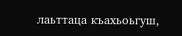лаьттаца къахьоьгуш,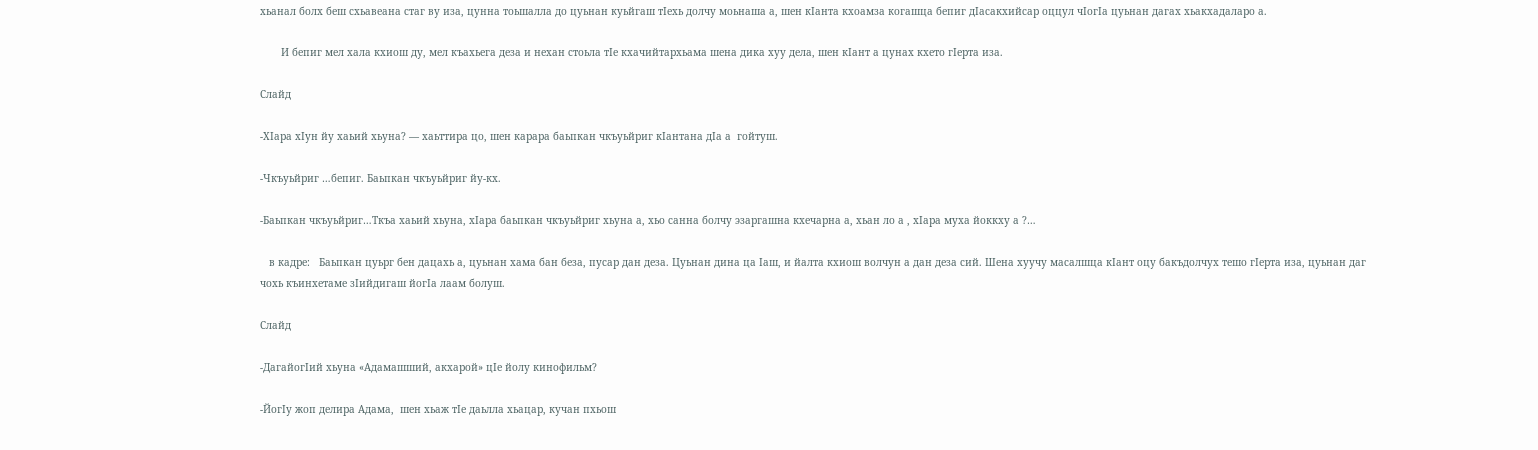хьанал болх беш схьавеана стаг ву иза, цунна тоьшалла до цуьнан куьйгаш тIехь долчу моьнаша а, шен кIанта кхоамза когашца бепиг дIасакхийсар оццул чIогIа цуьнан дагах хьакхадаларо а.

       И бепиг мел хала кхиош ду, мел къахьега деза и нехан стоьла тIе кхачийтархьама шена дика хуу дела, шен кIант а цунах кхето гIерта иза.

Слайд

-ХIара хIун йу хаьий хьуна? — хаьттира цо, шен карара баьпкан чкъуьйриг кIантана дIа а  гойтуш.

-Чкъуьйриг …бепиг. Баьпкан чкъуьйриг йу-кх.

-Баьпкан чкъуьйриг…Ткъа хаьий хьуна, хIара баьпкан чкъуьйриг хьуна а, хьо санна болчу эзаргашна кхечарна а, хьан ло а , хIара муха йоккху а ?…

   в кадре:   Баьпкан цуьрг бен дацахь а, цуьнан хама бан беза, пусар дан деза. Цуьнан дина ца Iаш, и йалта кхиош волчун а дан деза сий. Шена хуучу масалшца кIант оцу бакъдолчух тешо гIерта иза, цуьнан даг чохь къинхетаме зIийдигаш йогIа лаам болуш.

Слайд

-ДагайогIий хьуна «Адамашший, акхарой» цIе йолу кинофильм?

-ЙогIу жоп делира Адама,  шен хьаж тIе даьлла хьацар, кучан пхьош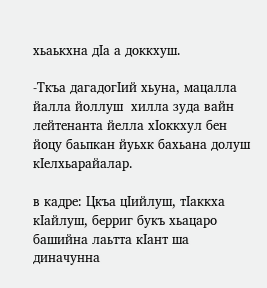хьаькхна дIа а доккхуш.

-Ткъа дагадогIий хьуна, мацалла йалла йоллуш  хилла зуда вайн лейтенанта йелла хIоккхул бен йоцу баьпкан йуьхк бахьана долуш кIелхьарайалар.

в кадре: Цкъа цIийлуш, тIаккха кIайлуш, берриг букъ хьацаро башийна лаьтта кIант ша диначунна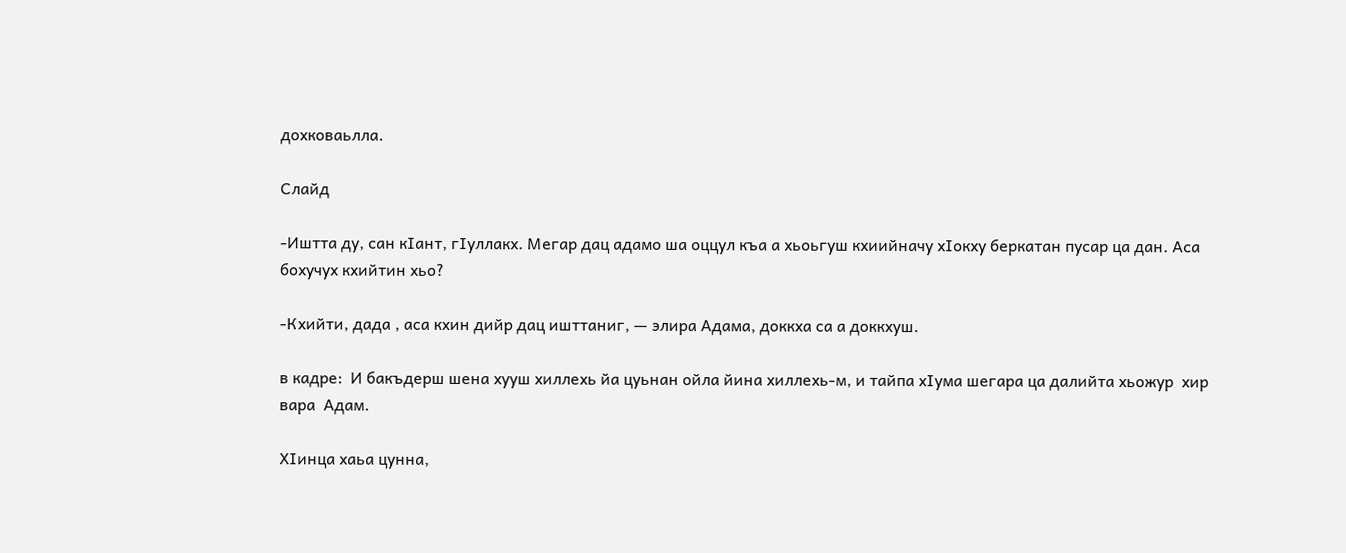дохковаьлла.

Слайд

-Иштта ду, сан кIант, гIуллакх. Мегар дац адамо ша оццул къа а хьоьгуш кхиийначу хIокху беркатан пусар ца дан. Аса бохучух кхийтин хьо?

-Кхийти, дада , аса кхин дийр дац ишттаниг, — элира Адама, доккха са а доккхуш.

в кадре:  И бакъдерш шена хууш хиллехь йа цуьнан ойла йина хиллехь-м, и тайпа хIума шегара ца далийта хьожур  хир вара  Адам.

ХIинца хаьа цунна,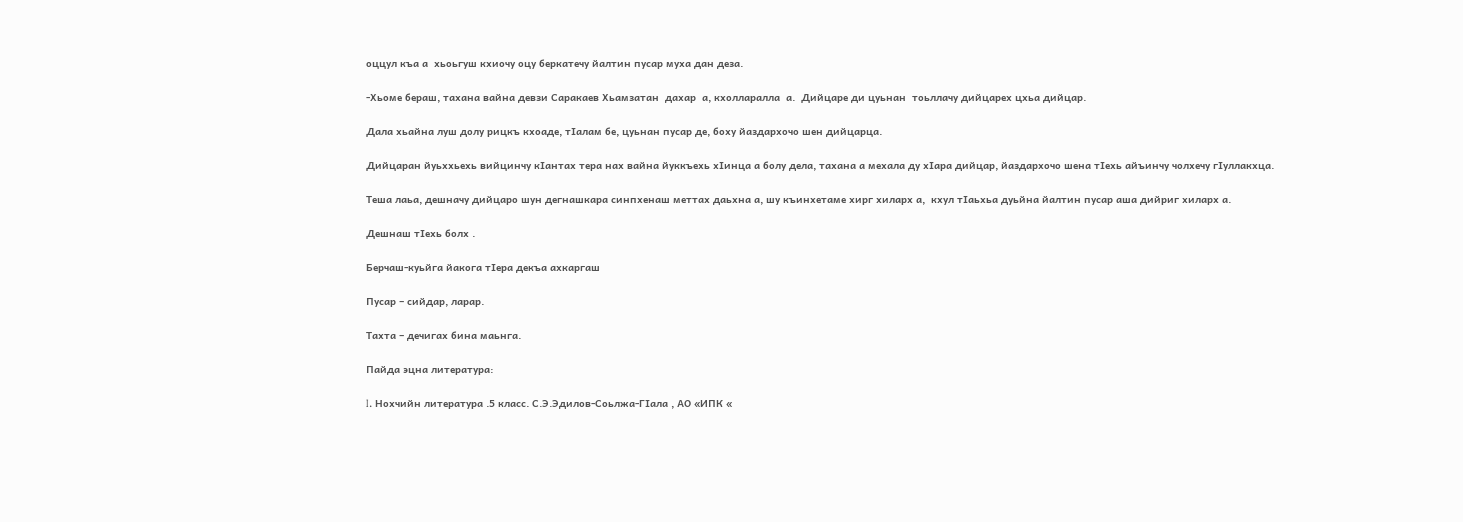оццул къа а  хьоьгуш кхиочу оцу беркатечу йалтин пусар муха дан деза.

-Хьоме бераш, тахана вайна девзи Саракаев Хьамзатан  дахар  а, кхолларалла  а.  Дийцаре ди цуьнан  тоьллачу дийцарех цхьа дийцар.

Дала хьайна луш долу рицкъ кхоаде, тIалам бе, цуьнан пусар де, боху йаздархочо шен дийцарца.

Дийцаран йуьххьехь вийцинчу кIантах тера нах вайна йуккъехь хIинца а болу дела, тахана а мехала ду хIара дийцар, йаздархочо шена тIехь айъинчу чолхечу гIуллакхца.

Теша лаьа, дешначу дийцаро шун дегнашкара синпхенаш меттах даьхна а, шу къинхетаме хирг хиларх а,  кхул тIаьхьа дуьйна йалтин пусар аша дийриг хиларх а.

Дешнаш тIехь болх .

Берчаш-куьйга йакога тIера декъа ахкаргаш

Пусар – сийдар, ларар.

Тахта – дечигах бина маьнга.

Пайда эцна литература:

I. Нохчийн литература .5 класс. С.Э.Эдилов-Соьлжа-ГIала , АО «ИПК «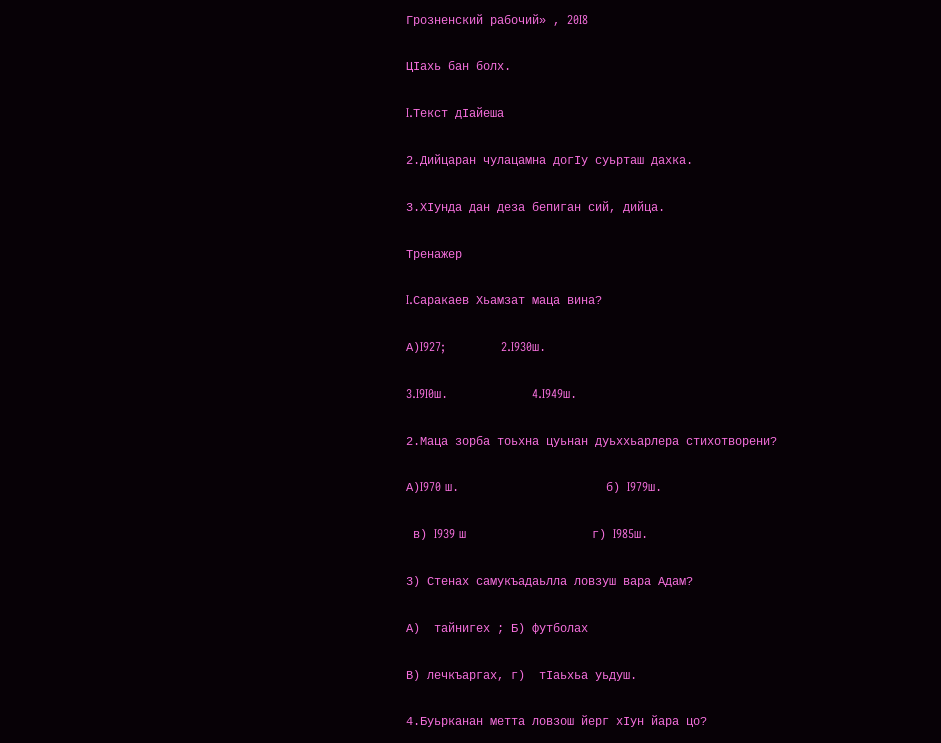Грозненский рабочий» , 20I8

ЦIахь бан болх.

I.Текст дIайеша

2.Дийцаран чулацамна догIу суьрташ дахка.

3.ХIунда дан деза бепиган сий, дийца.

Тренажер

I.Саракаев Хьамзат маца вина?

А)I927;              2.I930ш.

3.I9I0ш.            4.I949ш.

2.Маца зорба тоьхна цуьнан дуьххьарлера стихотворени?

А)I970 ш.                     б) I979ш.

 в) I939 ш                  г) I985ш.

3) Стенах самукъадаьлла ловзуш вара Адам?

А)  тайнигех ; Б) футболах

В) лечкъаргах, г)  тIаьхьа уьдуш.

4.Буьрканан метта ловзош йерг хIун йара цо?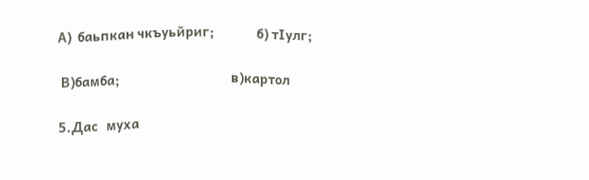А)  баьпкан чкъуьйриг;              б) тIулг;

 В)бамба;                                     в)картол

5.Дас   муха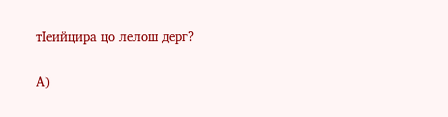тIеийцира цо лелош дерг?

А)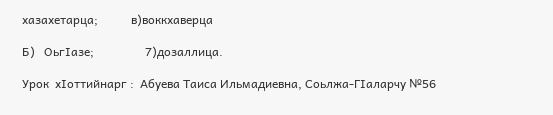хазахетарца;           в)воккхаверца

Б)   ОьгIазе;                 7)дозаллица.

Урок  хIоттийнарг :  Абуева Таиса Ильмадиевна, Соьлжа-ГIаларчу №56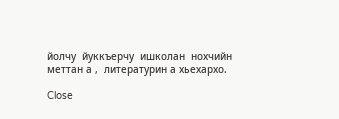йолчу  йуккъерчу  ишколан  нохчийн  меттан а ,  литературин а хьехархо.

Close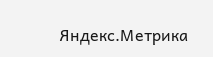Яндекс.Метрика